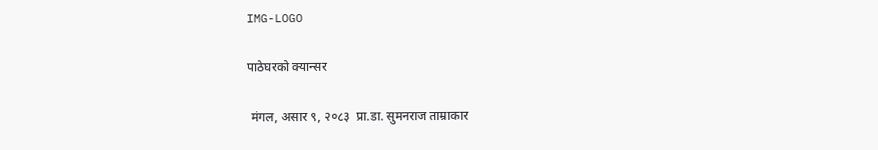IMG-LOGO

पाठेघरको क्यान्सर

 मंगल, असार ९, २०८३  प्रा.डा. सुमनराज ताम्राकार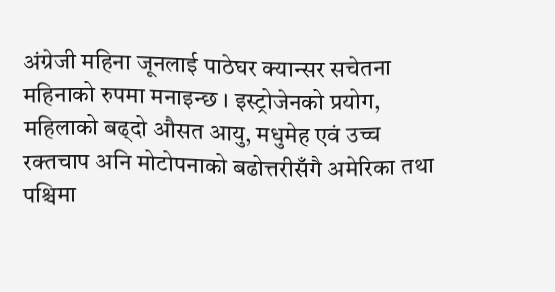अंग्रेजी महिना जूनलाई पाठेघर क्यान्सर सचेतना महिनाको रुपमा मनाइन्छ । इस्ट्रोजेनको प्रयोग, महिलाको बढ्दो औसत आयु, मधुमेह एवं उच्च रक्तचाप अनि मोटोपनाको बढोत्तरीसँगै अमेरिका तथा पश्चिमा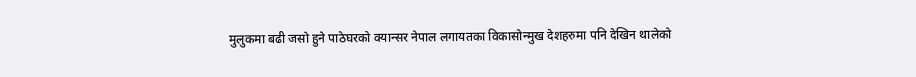मुलुकमा बढी जसो हुने पाठेघरको क्यान्सर नेपाल लगायतका विकासोन्मुख देशहरुमा पनि देखिन थालेको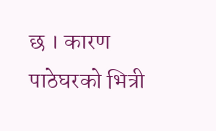छ । कारण     पाठेघरको भित्री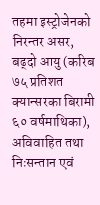तहमा इस्ट्रोजेनको निरन्तर असर, बढ्दो आयु (करिब ७५ प्रतिशत क्यान्सरका बिरामी ६० वर्षमाथिका), अविवाहित तथा निःसन्तान एवं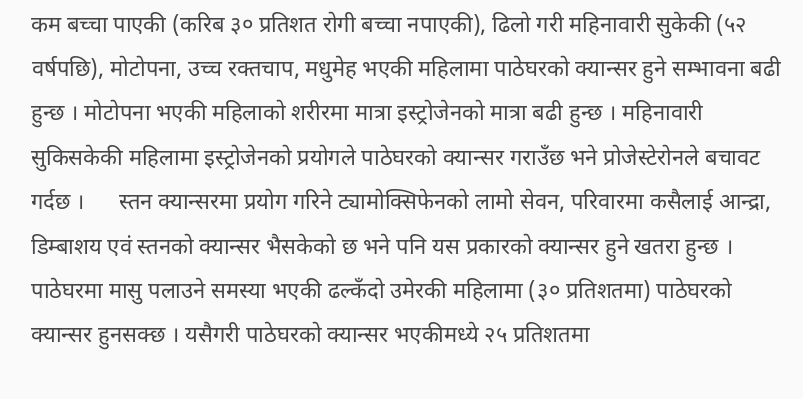कम बच्चा पाएकी (करिब ३० प्रतिशत रोगी बच्चा नपाएकी), ढिलो गरी महिनावारी सुकेकी (५२ वर्षपछि), मोटोपना, उच्च रक्तचाप, मधुमेह भएकी महिलामा पाठेघरको क्यान्सर हुने सम्भावना बढी हुन्छ । मोटोपना भएकी महिलाको शरीरमा मात्रा इस्ट्रोजेनको मात्रा बढी हुन्छ । महिनावारी सुकिसकेकी महिलामा इस्ट्रोजेनको प्रयोगले पाठेघरको क्यान्सर गराउँछ भने प्रोजेस्टेरोनले बचावट गर्दछ ।      स्तन क्यान्सरमा प्रयोग गरिने ट्यामोक्सिफेनको लामो सेवन, परिवारमा कसैलाई आन्द्रा, डिम्बाशय एवं स्तनको क्यान्सर भैसकेको छ भने पनि यस प्रकारको क्यान्सर हुने खतरा हुन्छ । पाठेघरमा मासु पलाउने समस्या भएकी ढल्कँदो उमेरकी महिलामा (३० प्रतिशतमा) पाठेघरको क्यान्सर हुनसक्छ । यसैगरी पाठेघरको क्यान्सर भएकीमध्ये २५ प्रतिशतमा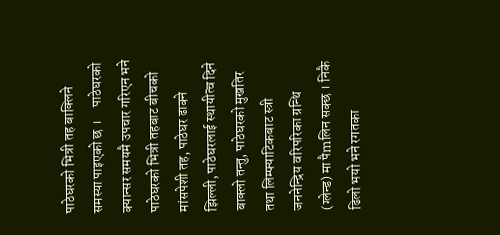पाठेघरको भित्री तह बाक्लिने समस्या पाइएको छ ।     पाठेघरको क्यान्सर समयमै उपचार गरिएन भने पाठेघरको भित्री तहबाट बीचको मांसपेशी तह, पाठेघर ढाक्ने झिल्ली, पाठेघरलाई स्थायीत्व दिने  बाक्लो तन्तु, पाठेघरको मुखतिर तथा लिम्फ्याटिकबाट स्त्री जननेन्द्रिय वरिपरिका ग्रन्थि (ग्लेन्ड) मा पैmलिन सक्छ । निकै ढिलो भयो भने रगतका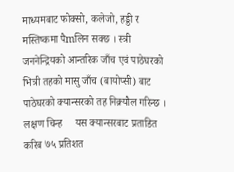माध्यमबाट फोक्सो, कलेजो, हड्डी र मस्तिष्कमा पैmलिन सक्छ । स्त्री जननेन्द्रियको आन्तरिक जाँच एवं पाठेघरको भित्री तहको मासु जाँच (बायोप्सी) बाट पाठेघरको क्यान्सरको तह निक्र्यौल गरिन्छ । लक्षण चिन्ह     यस क्यान्सरबाट प्रताडित करिब ७५ प्रतिशत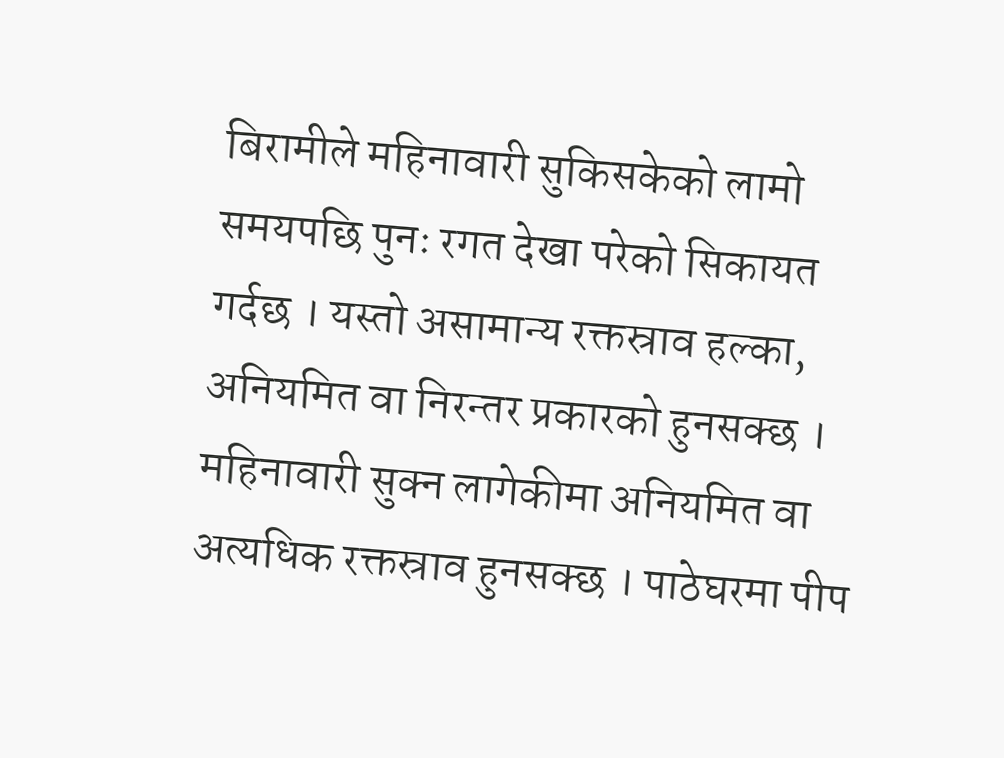बिरामीले महिनावारी सुकिसकेको लामो समयपछि पुनः रगत देखा परेको सिकायत गर्दछ । यस्तो असामान्य रक्तस्राव हल्का, अनियमित वा निरन्तर प्रकारको हुनसक्छ । महिनावारी सुक्न लागेकीमा अनियमित वा अत्यधिक रक्तस्राव हुनसक्छ । पाठेघरमा पीप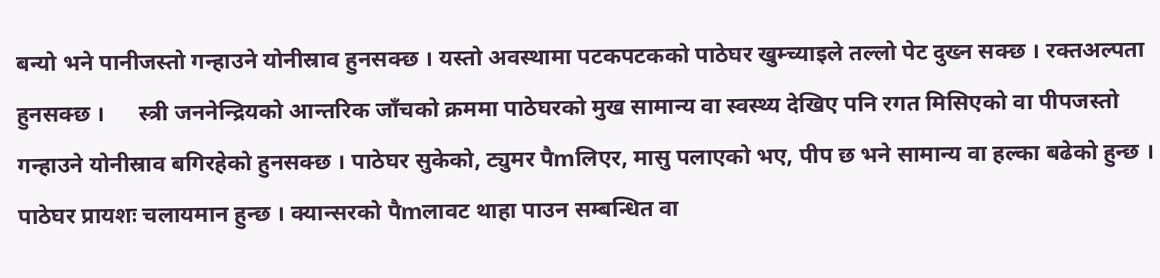बन्यो भने पानीजस्तो गन्हाउने योनीस्राव हुनसक्छ । यस्तो अवस्थामा पटकपटकको पाठेघर खुम्च्याइले तल्लो पेट दुख्न सक्छ । रक्तअल्पता हुनसक्छ ।      स्त्री जननेन्द्रियको आन्तरिक जाँचको क्रममा पाठेघरको मुख सामान्य वा स्वस्थ्य देखिए पनि रगत मिसिएको वा पीपजस्तो गन्हाउने योनीस्राव बगिरहेको हुनसक्छ । पाठेघर सुकेको, ट्युमर पैmलिएर, मासु पलाएको भए, पीप छ भने सामान्य वा हल्का बढेको हुन्छ । पाठेघर प्रायशः चलायमान हुन्छ । क्यान्सरको पैmलावट थाहा पाउन सम्बन्धित वा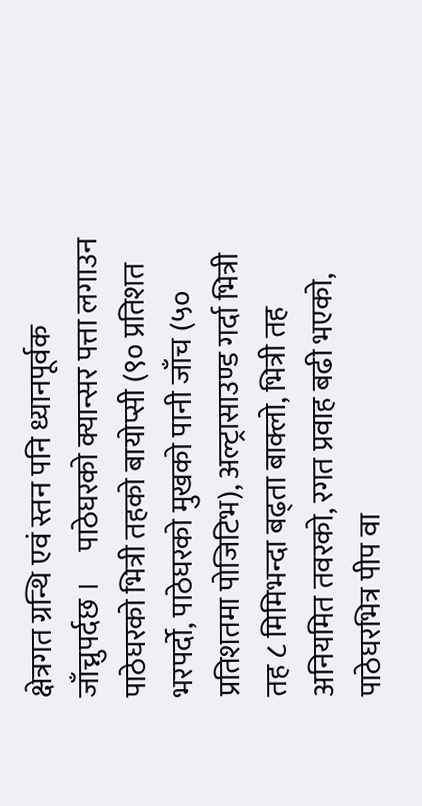क्षेत्रगत ग्रन्थि एवं स्तन पनि ध्यानपूर्वक जाँच्नुपर्दछ ।     पाठेघरको क्यान्सर पत्ता लगाउन पाठेघरको भित्री तहको बायोप्सी (९० प्रतिशत भरपर्दो, पाठेघरको मुखको पानी जाँच (५० प्रतिशतमा पोजिटिभ), अल्ट्रासाउण्ड गर्दा भित्री तह ८ मिमिभन्दा बढ्ता बाक्लो, भित्री तह अनियमित तवरको, रगत प्रवाह बढी भएको, पाठेघरभित्र पीप वा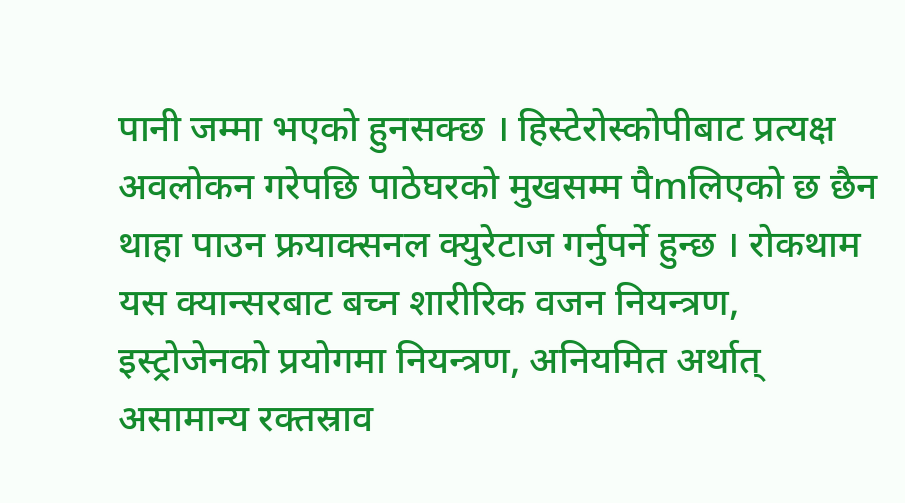पानी जम्मा भएको हुनसक्छ । हिस्टेरोस्कोपीबाट प्रत्यक्ष अवलोकन गरेपछि पाठेघरको मुखसम्म पैmलिएको छ छैन थाहा पाउन फ्रयाक्सनल क्युरेटाज गर्नुपर्ने हुन्छ । रोकथाम     यस क्यान्सरबाट बच्न शारीरिक वजन नियन्त्रण, इस्ट्रोजेनको प्रयोगमा नियन्त्रण, अनियमित अर्थात् असामान्य रक्तस्राव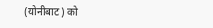(योनीबाट) को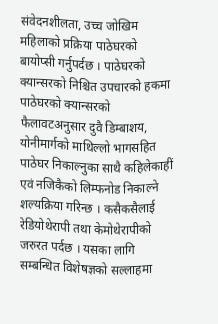संवेदनशीलता, उच्च जोखिम महिलाको प्रक्रिया पाठेघरको बायोप्सी गर्नुपर्दछ । पाठेघरको क्यान्सरको निश्चित उपचारको हकमा पाठेघरको क्यान्सरको फैलावटअनुसार दुवै डिम्बाशय, योनीमार्गको माथिल्लो भागसहित पाठेघर निकाल्नुका साथै कहिलेकाहीं एवं नजिकैको लिम्फनोड निकाल्ने शल्यक्रिया गरिन्छ । कसैकसैलाई रेडियोथेरापी तथा केमोथेरापीको जरुरत पर्दछ । यसका लागि सम्बन्धित विशेषज्ञको सल्लाहमा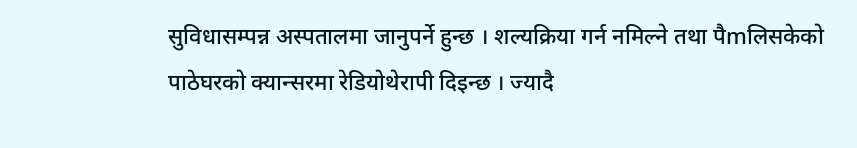सुविधासम्पन्न अस्पतालमा जानुपर्ने हुन्छ । शल्यक्रिया गर्न नमिल्ने तथा पैmलिसकेको पाठेघरको क्यान्सरमा रेडियोथेरापी दिइन्छ । ज्यादै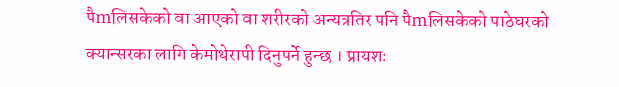पैmलिसकेको वा आएको वा शरीरको अन्यत्रतिर पनि पैmलिसकेको पाठेघरको क्यान्सरका लागि केमोथेरापी दिनुपर्ने हुन्छ । प्रायशः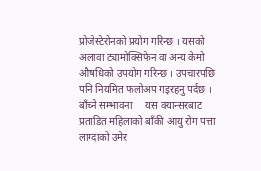प्रोजेस्टेरोनको प्रयोग गरिन्छ । यसको अलावा ट्यामोक्सिफेन वा अन्य केमो औषधिको उपयोग गरिन्छ । उपचारपछि पनि नियमित फलोअप गइरहनु पर्दछ । बाँच्ने सम्भावना     यस क्यान्सरबाट प्रताडित महिलाको बाँकी आयु रोग पत्ता लाग्दाको उमेर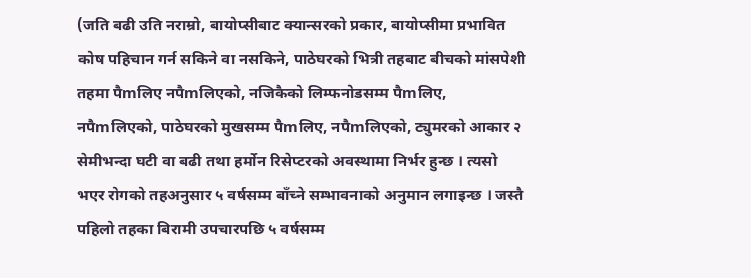(जति बढी उति नराम्रो, बायोप्सीबाट क्यान्सरको प्रकार, बायोप्सीमा प्रभावित कोष पहिचान गर्न सकिने वा नसकिने, पाठेघरको भित्री तहबाट बीचको मांसपेशी तहमा पैmलिए नपैmलिएको, नजिकैको लिम्फनोडसम्म पैmलिए, नपैmलिएको, पाठेघरको मुखसम्म पैmलिए, नपैmलिएको, ट्युमरको आकार २ सेमीभन्दा घटी वा बढी तथा हर्मोन रिसेप्टरको अवस्थामा निर्भर हुन्छ । त्यसो भएर रोगको तहअनुसार ५ वर्षसम्म बाँच्ने सम्भावनाको अनुमान लगाइन्छ । जस्तै पहिलो तहका बिरामी उपचारपछि ५ वर्षसम्म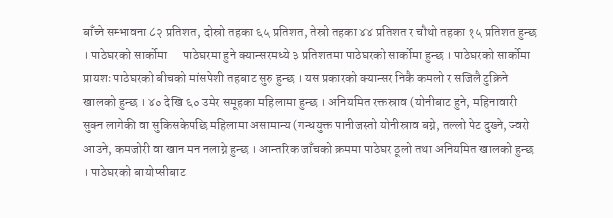बाँच्ने सम्भावना ८२ प्रतिशत, दोस्रो तहका ६५ प्रतिशत, तेस्रो तहका ४४ प्रतिशत र चौथो तहका १५ प्रतिशत हुन्छ । पाठेघरको सार्कोमा      पाठेघरमा हुने क्यान्सरमध्ये ३ प्रतिशतमा पाठेघरको सार्कोमा हुन्छ । पाठेघरको सार्कोमा प्रायशः पाठेघरको बीचको मांसपेशी तहबाट सुरु हुन्छ । यस प्रकारको क्यान्सर निकै कमलो र सजिलै टुक्रिने खालको हुन्छ । ४० देखि ६० उमेर समूहका महिलामा हुन्छ । अनियमित रक्तस्राव (योनीबाट हुने, महिनावारी सुक्न लागेकी वा सुकिसकेपछि महिलामा असामान्य (गन्धयुक्त पानीजस्तो योनीस्राव बग्ने, तल्लो पेट दुख्ने, ज्वरो आउने, कमजोरी वा खान मन नलाग्ने हुन्छ । आन्तरिक जाँचको क्रममा पाठेघर ठूलो तथा अनियमित खालको हुन्छ । पाठेघरको बायोप्सीबाट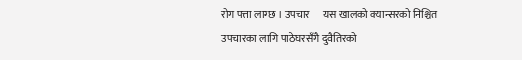रोग पत्ता लाग्छ । उपचार      यस खालको क्यान्सरको निश्चित उपचारका लागि पाठेघरसँगै दुवैतिरको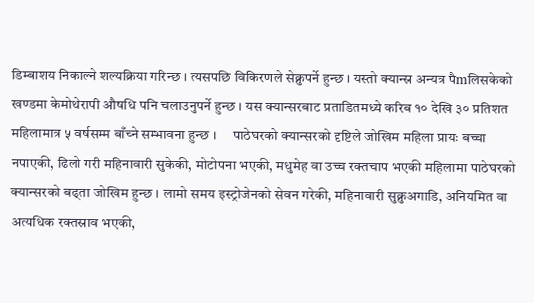डिम्बाशय निकाल्ने शल्यक्रिया गरिन्छ । त्यसपछि विकिरणले सेक्नुपर्ने हुन्छ । यस्तो क्यान्स्र अन्यत्र पैmलिसकेको खण्डमा केमोथेरापी औषधि पनि चलाउनुपर्ने हुन्छ । यस क्यान्सरबाट प्रताडितमध्ये करिब १० देखि ३० प्रतिशत महिलामात्र ५ वर्षसम्म बाँच्ने सम्भावना हुन्छ ।     पाठेघरको क्यान्सरको दृष्टिले जोखिम महिला प्रायः बच्चा नपाएकी, ढिलो गरी महिनावारी सुकेकी, मोटोपना भएकी, मधुमेह वा उच्च रक्तचाप भएकी महिलामा पाठेघरको क्यान्सरको बढ्ता जोखिम हुन्छ । लामो समय इस्ट्रोजेनको सेवन गरेकी, महिनावारी सुक्नुअगाडि, अनियमित वा अत्यधिक रक्तस्राव भएकी,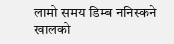लामो समय डिम्ब ननिस्कने खालको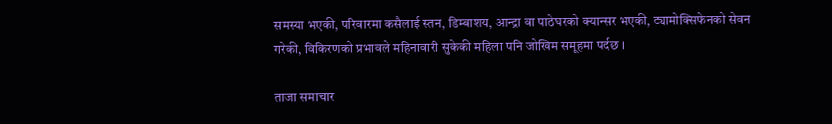समस्या भएकी, परिवारमा कसैलाई स्तन, डिम्बाशय, आन्द्रा वा पाठेघरको क्यान्सर भएकी, ट्यामोक्सिफेनको सेवन गरेकी, विकिरणको प्रभावले महिनावारी सुकेकी महिला पनि जोखिम समूहमा पर्दछ ।

ताजा समाचार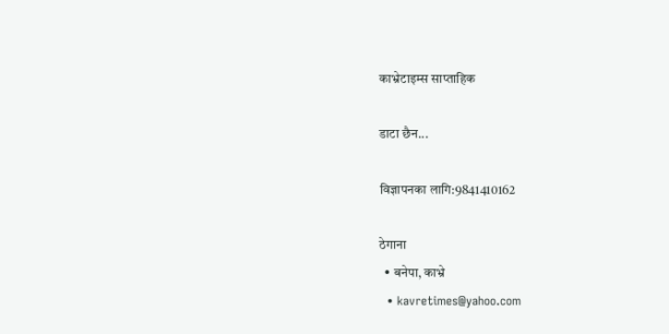काभ्रेटाइम्स साप्ताहिक

डाटा छैन...

विज्ञापनका लागि:9841410162

ठेगाना
  • बनेपा, काभ्रे
  • kavretimes@yahoo.com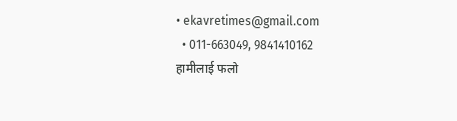• ekavretimes@gmail.com
  • 011-663049, 9841410162
हामीलाई फलो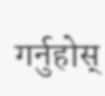गर्नुहोस्